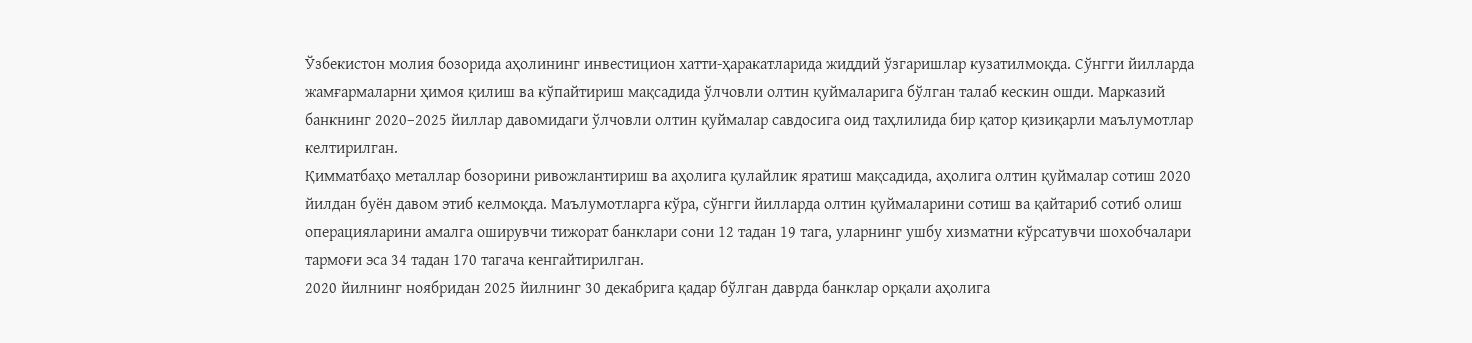Ўзбекистон молия бозорида аҳолининг инвестицион хатти-ҳаракатларида жиддий ўзгаришлар кузатилмоқда. Сўнгги йилларда жамғармаларни ҳимоя қилиш ва кўпайтириш мақсадида ўлчовли олтин қуймаларига бўлган талаб кескин ошди. Марказий банкнинг 2020–2025 йиллар давомидаги ўлчовли олтин қуймалар савдосига оид таҳлилида бир қатор қизиқарли маълумотлар келтирилган.
Қимматбаҳо металлар бозорини ривожлантириш ва аҳолига қулайлик яратиш мақсадида, аҳолига олтин қуймалар сотиш 2020 йилдан буён давом этиб келмоқда. Маълумотларга кўра, сўнгги йилларда олтин қуймаларини сотиш ва қайтариб сотиб олиш операцияларини амалга оширувчи тижорат банклари сони 12 тадан 19 тага, уларнинг ушбу хизматни кўрсатувчи шохобчалари тармоғи эса 34 тадан 170 тагача кенгайтирилган.
2020 йилнинг ноябридан 2025 йилнинг 30 декабрига қадар бўлган даврда банклар орқали аҳолига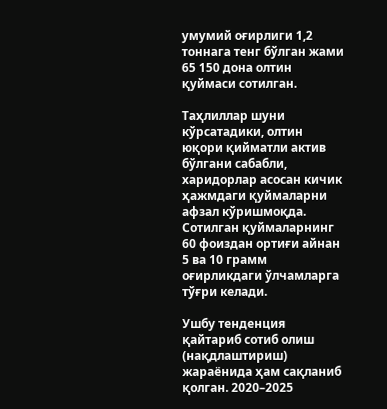умумий оғирлиги 1,2 тоннага тенг бўлган жами 65 150 дона олтин қуймаси сотилган.

Таҳлиллар шуни кўрсатадики, олтин юқори қийматли актив бўлгани сабабли, харидорлар асосан кичик ҳажмдаги қуймаларни афзал кўришмоқда. Сотилган қуймаларнинг 60 фоиздан ортиғи айнан 5 ва 10 грамм оғирликдаги ўлчамларга тўғри келади.

Ушбу тенденция қайтариб сотиб олиш (нақдлаштириш) жараёнида ҳам сақланиб қолган. 2020–2025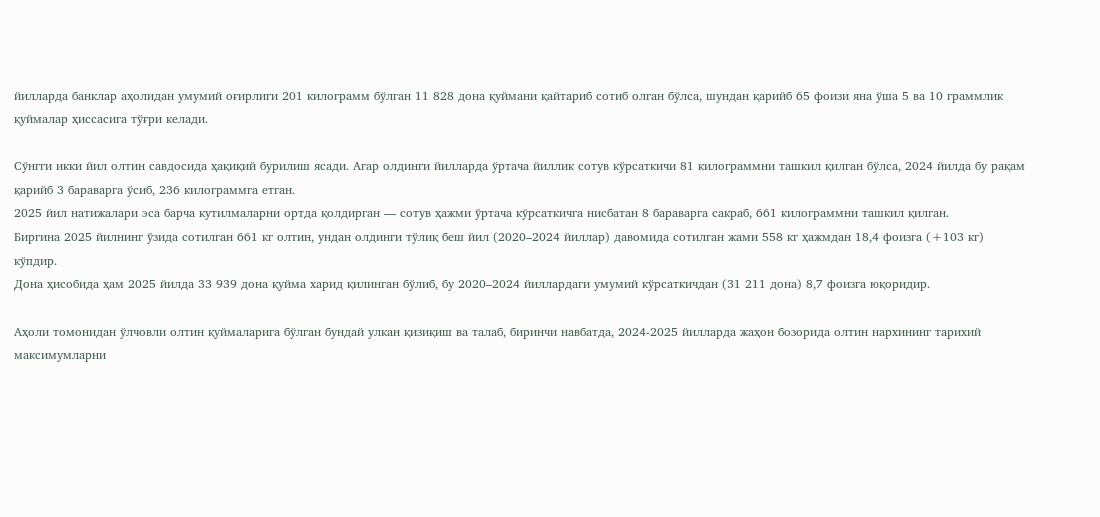йилларда банклар аҳолидан умумий оғирлиги 201 килограмм бўлган 11 828 дона қуймани қайтариб сотиб олган бўлса, шундан қарийб 65 фоизи яна ўша 5 ва 10 граммлик қуймалар ҳиссасига тўғри келади.

Сўнгги икки йил олтин савдосида ҳақиқий бурилиш ясади. Агар олдинги йилларда ўртача йиллик сотув кўрсаткичи 81 килограммни ташкил қилган бўлса, 2024 йилда бу рақам қарийб 3 бараварга ўсиб, 236 килограммга етган.
2025 йил натижалари эса барча кутилмаларни ортда қолдирган — сотув ҳажми ўртача кўрсаткичга нисбатан 8 бараварга сакраб, 661 килограммни ташкил қилган.
Биргина 2025 йилнинг ўзида сотилган 661 кг олтин, ундан олдинги тўлиқ беш йил (2020–2024 йиллар) давомида сотилган жами 558 кг ҳажмдан 18,4 фоизга (+103 кг) кўпдир.
Дона ҳисобида ҳам 2025 йилда 33 939 дона қуйма харид қилинган бўлиб, бу 2020–2024 йиллардаги умумий кўрсаткичдан (31 211 дона) 8,7 фоизга юқоридир.

Аҳоли томонидан ўлчовли олтин қуймаларига бўлган бундай улкан қизиқиш ва талаб, биринчи навбатда, 2024-2025 йилларда жаҳон бозорида олтин нархининг тарихий максимумларни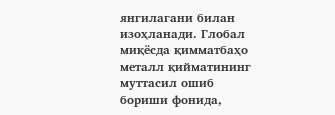янгилагани билан изоҳланади. Глобал миқёсда қимматбаҳо металл қийматининг муттасил ошиб бориши фонида,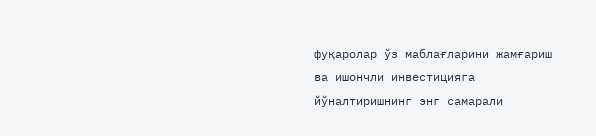фуқаролар ўз маблағларини жамғариш ва ишончли инвестицияга йўналтиришнинг энг самарали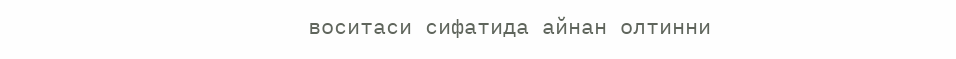воситаси сифатида айнан олтинни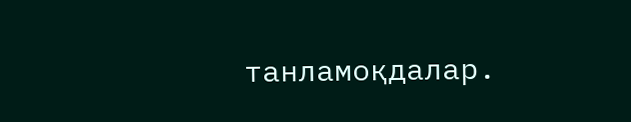танламоқдалар.